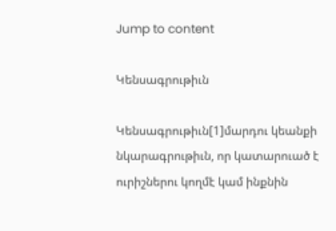Jump to content

Կենսագրութիւն

Կենսագրութիւն[1]մարդու կեանքի նկարագրութիւն, որ կատարուած է ուրիշներու կողմէ կամ ինքնին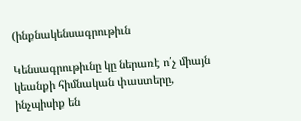(ինքնակենսագրութիւն

Կենսագրութիւնը կը ներառէ ո՛չ միայն կեանքի հիմնական փաստերը, ինչպիսիք են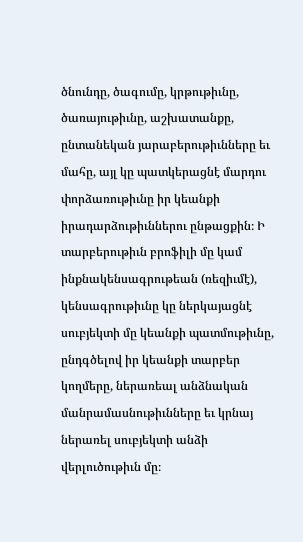ծնունդը, ծագումը, կրթութիւնը, ծառայութիւնը, աշխատանքը, ընտանեկան յարաբերութիւնները եւ մահը, այլ կը պատկերացնէ մարդու փորձառութիւնը իր կեանքի իրադարձութիւններու ընթացքին։ Ի տարբերութիւն բրոֆիլի մը կամ ինքնակենսագրութեան (ռեզիւմէ), կենսագրութիւնը կը ներկայացնէ սուբյեկտի մը կեանքի պատմութիւնը, ընդգծելով իր կեանքի տարբեր կողմերը, ներառեալ անձնական մանրամասնութիւնները եւ կրնայ ներառել սուբյեկտի անձի վերլուծութիւն մը։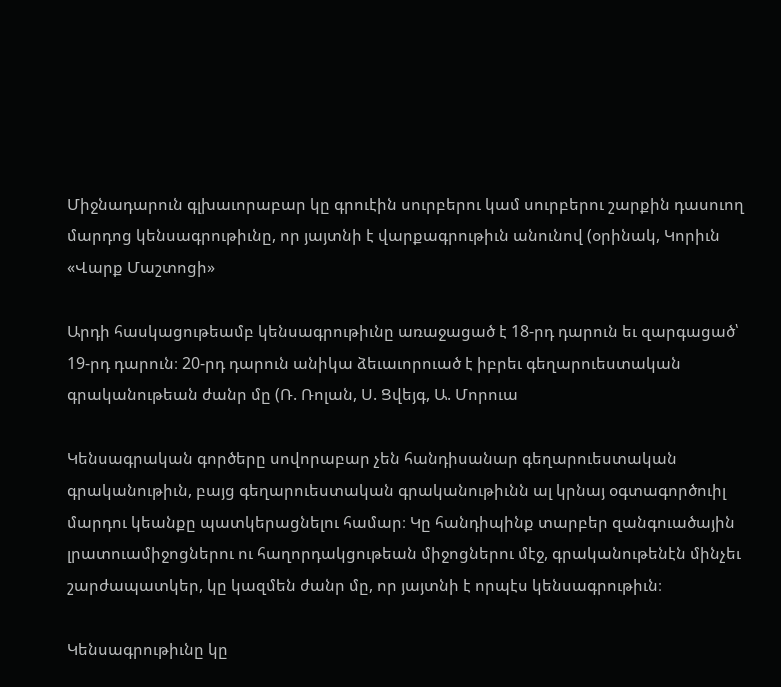Միջնադարուն գլխաւորաբար կը գրուէին սուրբերու կամ սուրբերու շարքին դասուող մարդոց կենսագրութիւնը, որ յայտնի է վարքագրութիւն անունով (օրինակ, Կորիւն «Վարք Մաշտոցի»

Արդի հասկացութեամբ կենսագրութիւնը առաջացած է 18-րդ դարուն եւ զարգացած՝ 19-րդ դարուն։ 20-րդ դարուն անիկա ձեւաւորուած է իբրեւ գեղարուեստական գրականութեան ժանր մը (Ռ. Ռոլան, Ս. Ցվեյգ, Ա. Մորուա

Կենսագրական գործերը սովորաբար չեն հանդիսանար գեղարուեստական գրականութիւն, բայց գեղարուեստական գրականութիւնն ալ կրնայ օգտագործուիլ մարդու կեանքը պատկերացնելու համար։ Կը հանդիպինք տարբեր զանգուածային լրատուամիջոցներու ու հաղորդակցութեան միջոցներու մէջ, գրականութենէն մինչեւ շարժապատկեր, կը կազմեն ժանր մը, որ յայտնի է որպէս կենսագրութիւն։

Կենսագրութիւնը կը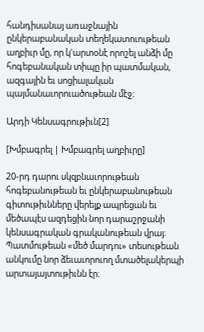հանդիսանայ առաջնային ընկերաբանական տեղեկատուութեան աղբիւր մը, որ կ'արտօնէ որոշել անձի մը հոգեբանական տիպը իր պատմական, ազգային եւ սոցիալական պայմանաւորուածութեան մէջ։

Արդի Կենսագրութիւն[2]

[Խմբագրել | Խմբագրել աղբիւրը]

20-րդ դարու սկզբնաւորութեան հոգեբանութեան եւ ընկերաբանութեան գիտութիւնները վերելք ապրեցան եւ մեծապէս ազդեցին նոր դարաշրջանի կենսագրական գրականութեան վրայ։ Պատմութեան «մեծ մարդու» տեսութեան անկումը նոր ձեւաւորուող մտածելակերպի արտայայտութիւնն էր։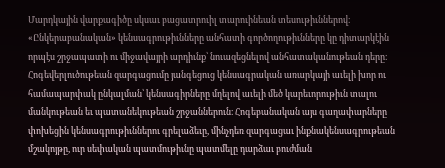Մարդկային վարքագիծը սկսաւ բացատրուիլ տարուինեան տեսութիւններով։ «Ընկերաբանական» կենսագրութիւնները անհատի գործողութիւնները կը դիտարկէին որպէս շրջապատի ու միջավայրի արդիւնք՝ նուազեցնելով անհատականութեան դերը։ Հոգեվերլուծութեան զարգացումը յանգեցուց կենսագրական առարկայի աւելի խոր ու համապարփակ ընկալման՝ կենսագիրները մղելով աւելի մեծ կարեւորութիւն տալու մանկութեան եւ պատանեկութեան շրջաններուն։ Հոգեբանական այս գաղափարները փոխեցին կենսագրութիւններու գրելաձեւը, մինչդեռ զարգացաւ ինքնակենսագրութեան մշակոյթը, ուր սեփական պատմութիւնը պատմելը դարձաւ բուժման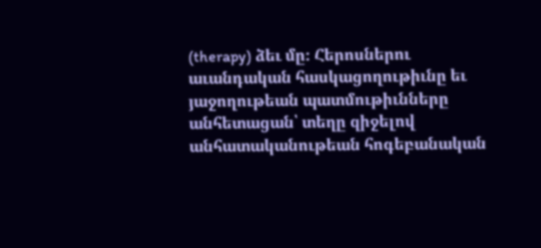(therapy) ձեւ մը։ Հերոսներու աւանդական հասկացողութիւնը եւ յաջողութեան պատմութիւնները անհետացան՝ տեղը զիջելով անհատականութեան հոգեբանական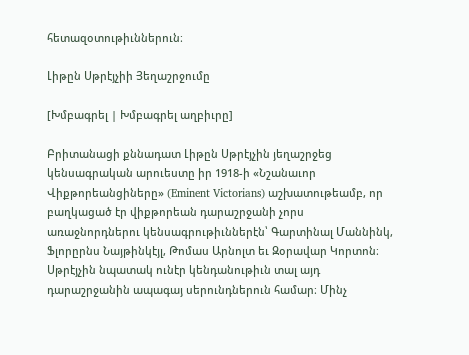հետազօտութիւններուն։

Լիթըն Սթրէյչիի Յեղաշրջումը

[Խմբագրել | Խմբագրել աղբիւրը]

Բրիտանացի քննադատ Լիթըն Սթրէյչին յեղաշրջեց կենսագրական արուեստը իր 1918-ի «Նշանաւոր Վիքթորեանցիները» (Eminent Victorians) աշխատութեամբ, որ բաղկացած էր վիքթորեան դարաշրջանի չորս առաջնորդներու կենսագրութիւններէն՝ Գարտինալ Մաննինկ, Ֆլորըրնս Նայթինկէյլ, Թոմաս Արնոլտ եւ Զօրավար Կորտոն։ Սթրէյչին նպատակ ունէր կենդանութիւն տալ այդ դարաշրջանին ապագայ սերունդներուն համար։ Մինչ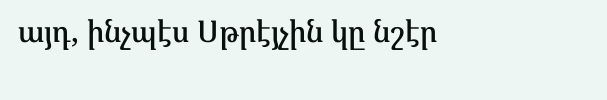այդ, ինչպէս Սթրէյչին կը նշէր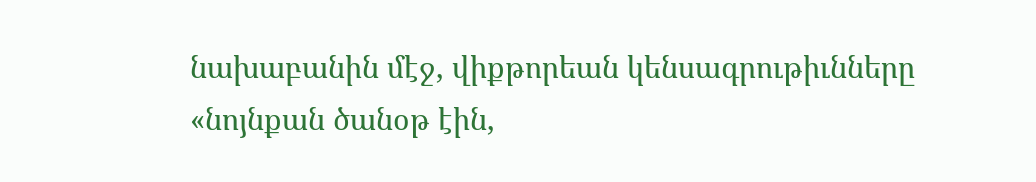նախաբանին մէջ, վիքթորեան կենսագրութիւնները «նոյնքան ծանօթ էին,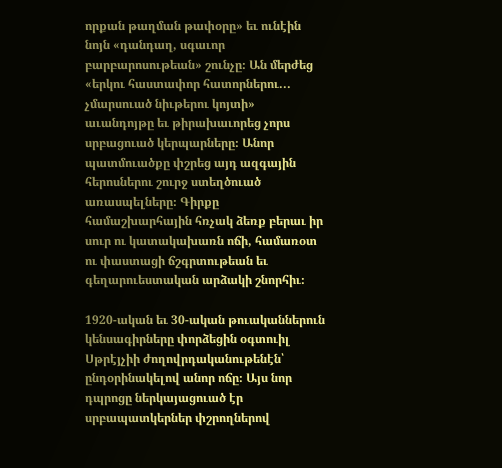որքան թաղման թափօրը» եւ ունէին նոյն «դանդաղ, սգաւոր բարբարոսութեան» շունչը։ Ան մերժեց «երկու հաստափոր հատորներու... չմարսուած նիւթերու կոյտի» աւանդոյթը եւ թիրախաւորեց չորս սրբացուած կերպարները։ Անոր պատմուածքը փշրեց այդ ազգային հերոսներու շուրջ ստեղծուած առասպելները։ Գիրքը համաշխարհային հռչակ ձեռք բերաւ իր սուր ու կատակախառն ոճի, համառօտ ու փաստացի ճշգրտութեան եւ գեղարուեստական արձակի շնորհիւ։

1920-ական եւ 30-ական թուականներուն կենսագիրները փորձեցին օգտուիլ Սթրէյչիի ժողովրդականութենէն՝ ընդօրինակելով անոր ոճը։ Այս նոր դպրոցը ներկայացուած էր սրբապատկերներ փշրողներով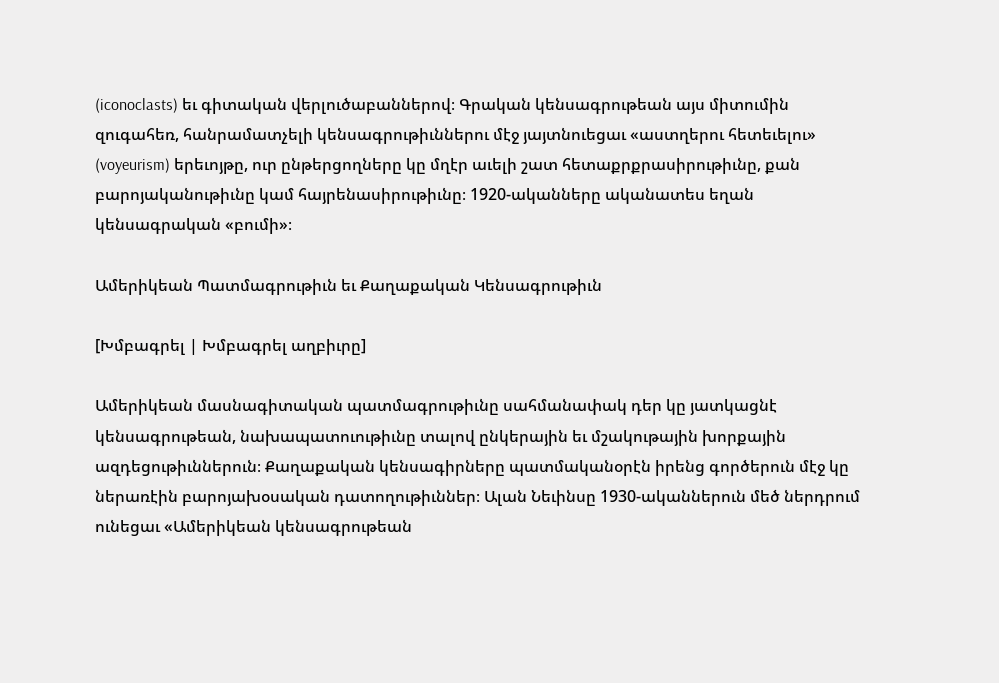(iconoclasts) եւ գիտական վերլուծաբաններով։ Գրական կենսագրութեան այս միտումին զուգահեռ, հանրամատչելի կենսագրութիւններու մէջ յայտնուեցաւ «աստղերու հետեւելու» (voyeurism) երեւոյթը, ուր ընթերցողները կը մղէր աւելի շատ հետաքրքրասիրութիւնը, քան բարոյականութիւնը կամ հայրենասիրութիւնը։ 1920-ականները ականատես եղան կենսագրական «բումի»։

Ամերիկեան Պատմագրութիւն եւ Քաղաքական Կենսագրութիւն

[Խմբագրել | Խմբագրել աղբիւրը]

Ամերիկեան մասնագիտական պատմագրութիւնը սահմանափակ դեր կը յատկացնէ կենսագրութեան, նախապատուութիւնը տալով ընկերային եւ մշակութային խորքային ազդեցութիւններուն։ Քաղաքական կենսագիրները պատմականօրէն իրենց գործերուն մէջ կը ներառէին բարոյախօսական դատողութիւններ։ Ալան Նեւինսը 1930-ականներուն մեծ ներդրում ունեցաւ «Ամերիկեան կենսագրութեան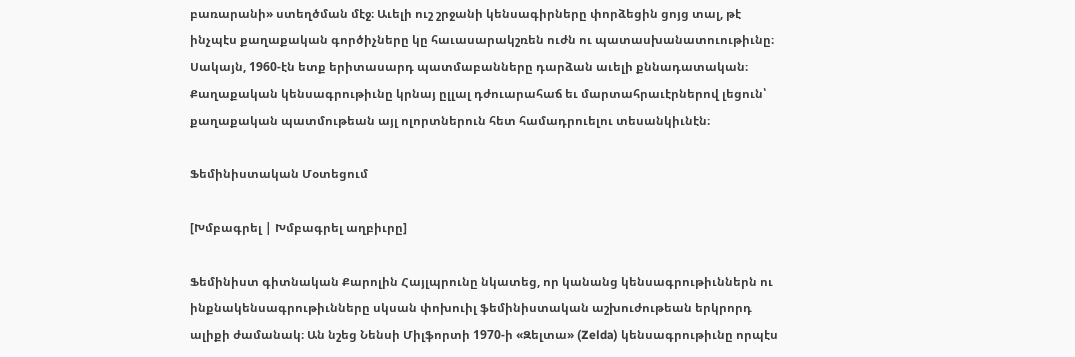բառարանի» ստեղծման մէջ։ Աւելի ուշ շրջանի կենսագիրները փորձեցին ցոյց տալ, թէ ինչպէս քաղաքական գործիչները կը հաւասարակշռեն ուժն ու պատասխանատուութիւնը։ Սակայն, 1960-էն ետք երիտասարդ պատմաբանները դարձան աւելի քննադատական։ Քաղաքական կենսագրութիւնը կրնայ ըլլալ դժուարահաճ եւ մարտահրաւէրներով լեցուն՝ քաղաքական պատմութեան այլ ոլորտներուն հետ համադրուելու տեսանկիւնէն։

Ֆեմինիստական Մօտեցում

[Խմբագրել | Խմբագրել աղբիւրը]

Ֆեմինիստ գիտնական Քարոլին Հայլպրունը նկատեց, որ կանանց կենսագրութիւններն ու ինքնակենսագրութիւնները սկսան փոխուիլ ֆեմինիստական աշխուժութեան երկրորդ ալիքի ժամանակ։ Ան նշեց Նենսի Միլֆորտի 1970-ի «Զելտա» (Zelda) կենսագրութիւնը որպէս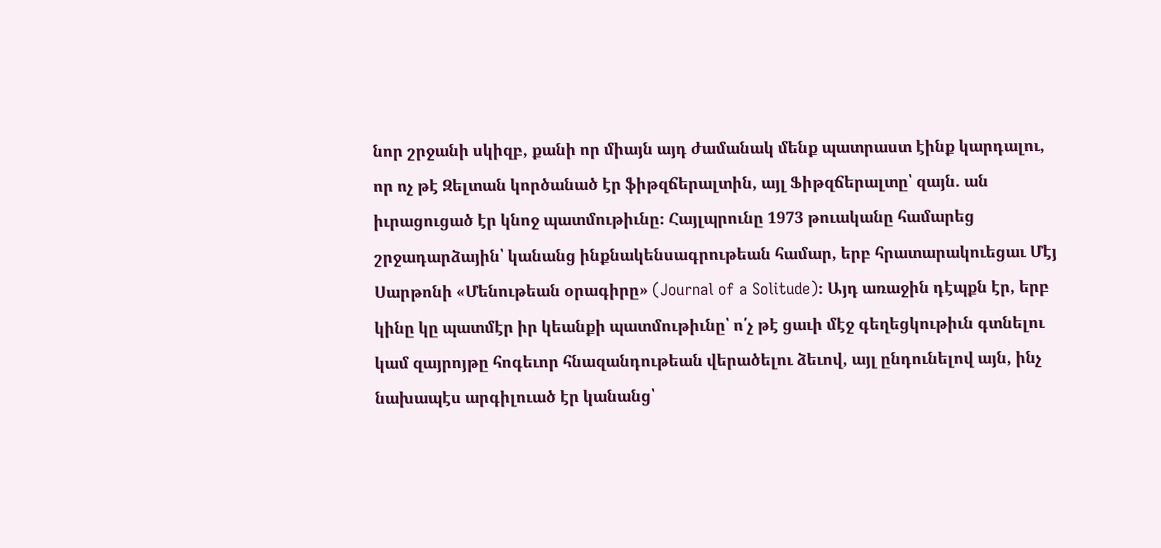նոր շրջանի սկիզբ, քանի որ միայն այդ ժամանակ մենք պատրաստ էինք կարդալու, որ ոչ թէ Զելտան կործանած էր ֆիթզճերալտին, այլ Ֆիթզճերալտը՝ զայն. ան իւրացուցած էր կնոջ պատմութիւնը։ Հայլպրունը 1973 թուականը համարեց շրջադարձային՝ կանանց ինքնակենսագրութեան համար, երբ հրատարակուեցաւ Մէյ Սարթոնի «Մենութեան օրագիրը» (Journal of a Solitude)։ Այդ առաջին դէպքն էր, երբ կինը կը պատմէր իր կեանքի պատմութիւնը՝ ո՛չ թէ ցաւի մէջ գեղեցկութիւն գտնելու կամ զայրոյթը հոգեւոր հնազանդութեան վերածելու ձեւով, այլ ընդունելով այն, ինչ նախապէս արգիլուած էր կանանց՝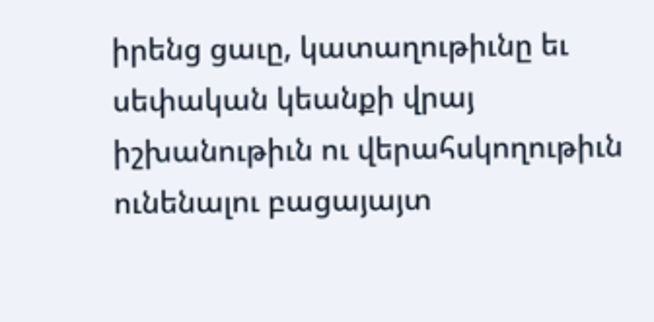իրենց ցաւը, կատաղութիւնը եւ սեփական կեանքի վրայ իշխանութիւն ու վերահսկողութիւն ունենալու բացայայտ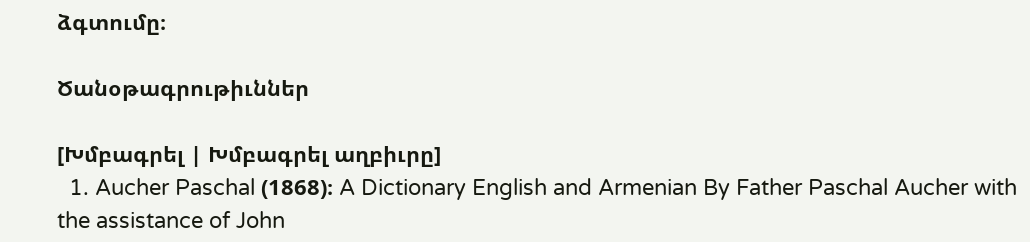ձգտումը։

Ծանօթագրութիւններ

[Խմբագրել | Խմբագրել աղբիւրը]
  1. Aucher Paschal (1868)։ A Dictionary English and Armenian By Father Paschal Aucher with the assistance of John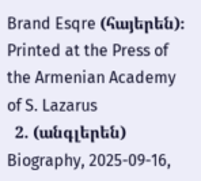Brand Esqre (հայերեն)։ Printed at the Press of the Armenian Academy of S. Lazarus
  2. (անգլերեն) Biography, 2025-09-16,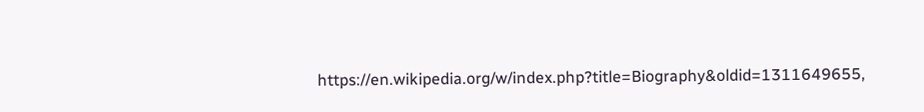https://en.wikipedia.org/w/index.php?title=Biography&oldid=1311649655,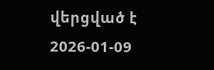վերցված է 2026-01-09